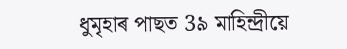ধুমৃহাৰ পাছত 3৯ মাহিন্দ্রীয়ে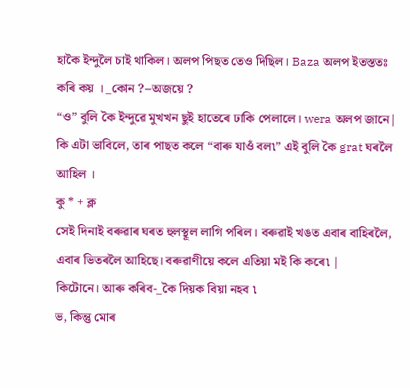হাকৈ ইন্দুলৈ চাই থাকিল। অলপ পিছত তেও দিছিল। Baza অলপ ইতস্ততঃ কৰি কয় । _কোন ?--অজয়ে ?
“ও” বুলি কৈ ইন্দুৱে মুখখন ছুই হাতেৰে ঢাকি পেলালে। wera অলপ জানে| কি এটা ভাবিলে, তাৰ পাছত কলে “বাৰু যাওঁ বল৷” এই বুলি কৈ grat ঘৰলৈ আহিল ।
কু * + ক্ল
সেই দিনাই বৰুৱাৰ ঘৰত হুলস্থূল লাগি পৰিল। বৰুৱাই খঙত এবাৰ বাহিৰলৈ, এবাৰ ভিতৰলৈ আহিছে। বৰুৱাণীয়ে কলে এতিয়া মই কি কৰে৷ |
কিটোনে। আৰু কৰিব-_কৈ দিয়ক বিয়া নহব ৷
ভ, কিন্তু মোৰ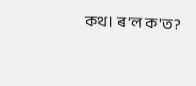কথ। ৰ’ল ক'ত?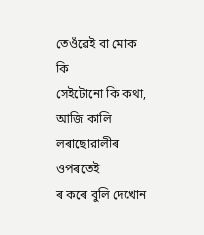তেওঁৱেই বা মোক কি
সেইটোনো কি কথা, আজি কালি লৰাছোরালীৰ ওপৰতেই
ৰ কৰে বুলি দেখোন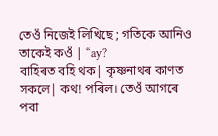তেওঁ নিজেই লিখিছে ; গতিকে আনিও তাকেই কওঁ | “ay?
বাহিৰত বহি থক| কৃষ্ণনাথৰ কাণত সকলে| কথ! পৰিল। তেওঁ আগৰে পবা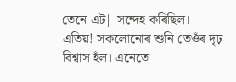তেনে এট| সন্দেহ কৰিছিল। এতিয়! সকলোনোৰ শুনি তেওঁৰ দৃঢ় বিশ্বাস হঁল। এনেতে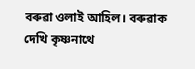বৰুৱা ওলাই আহিল। বৰুৱাক দেখি কৃষ্ণনাথে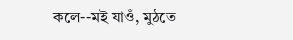কলে--মই যাওঁ, মুঠতে